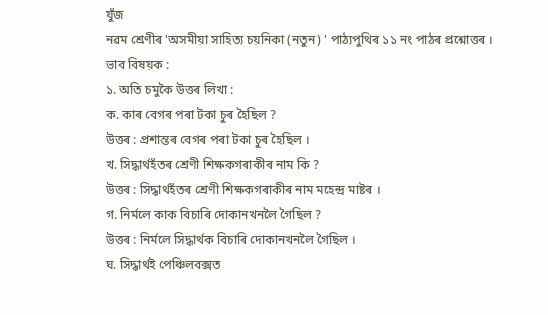যুঁজ
নৱম শ্ৰেণীৰ 'অসমীয়া সাহিত্য চয়নিকা (নতুন) ' পাঠ্যপুথিৰ ১১ নং পাঠৰ প্ৰশ্নোত্তৰ ।
ভাব বিষয়ক :
১. অতি চমুকৈ উত্তৰ লিখা :
ক. কাৰ বেগৰ পৰা টকা চুৰ হৈছিল ?
উত্তৰ : প্ৰশান্তৰ বেগৰ পৰা টকা চুৰ হৈছিল ।
খ. সিদ্ধাৰ্থহঁতৰ শ্ৰেণী শিক্ষকগৰাকীৰ নাম কি ?
উত্তৰ : সিদ্ধাৰ্থহঁতৰ শ্ৰেণী শিক্ষকগৰাকীৰ নাম মহেন্দ্ৰ মাষ্টৰ ।
গ. নিৰ্মলে কাক বিচাৰি দোকানখনলৈ গৈছিল ?
উত্তৰ : নিৰ্মলে সিদ্ধাৰ্থক বিচাৰি দোকানখনলৈ গৈছিল ।
ঘ. সিদ্ধাৰ্থই পেঞ্চিলবক্সত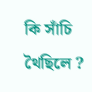কি সাঁচি থৈছিলে ?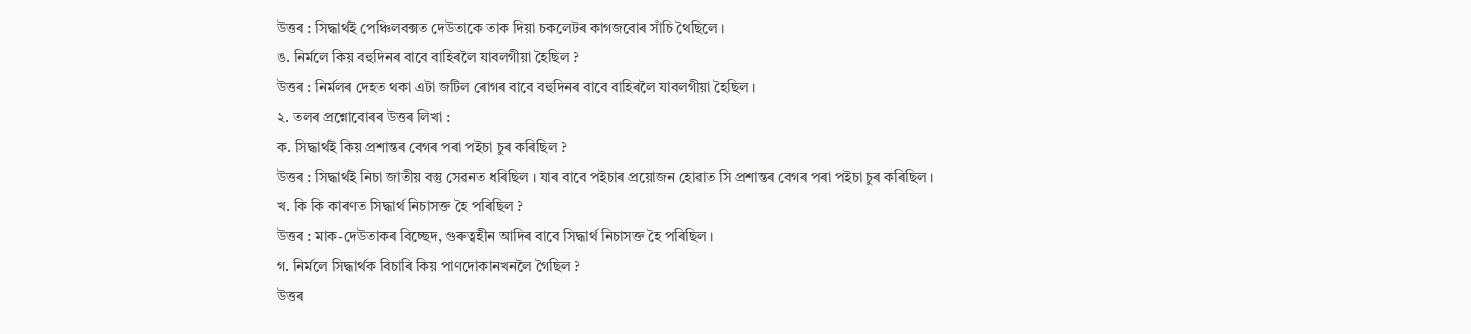উত্তৰ : সিদ্ধাৰ্থই পেঞ্চিলবক্সত দেউতাকে তাক দিয়া চকলেটৰ কাগজবোৰ সাঁচি থৈছিলে ।
ঙ. নিৰ্মলে কিয় বহুদিনৰ বাবে বাহিৰলৈ যাবলগীয়া হৈছিল ?
উত্তৰ : নিৰ্মলৰ দেহত থকা এটা জটিল ৰোগৰ বাবে বহুদিনৰ বাবে বাহিৰলৈ যাবলগীয়া হৈছিল ।
২. তলৰ প্ৰশ্নোবোৰৰ উত্তৰ লিখা :
ক. সিদ্ধাৰ্থই কিয় প্ৰশান্তৰ বেগৰ পৰা পইচা চুৰ কৰিছিল ?
উত্তৰ : সিদ্ধাৰ্থই নিচা জাতীয় বস্তু সেৱনত ধৰিছিল । যাৰ বাবে পইচাৰ প্ৰয়োজন হোৱাত সি প্ৰশান্তৰ বেগৰ পৰা পইচা চুৰ কৰিছিল ।
খ. কি কি কাৰণত সিদ্ধাৰ্থ নিচাসক্ত হৈ পৰিছিল ?
উত্তৰ : মাক-দেউতাকৰ বিচ্ছেদ, গুৰুত্বহীন আদিৰ বাবে সিদ্ধাৰ্থ নিচাসক্ত হৈ পৰিছিল ।
গ. নিৰ্মলে সিদ্ধাৰ্থক বিচাৰি কিয় পাণদোকানখনলৈ গৈছিল ?
উত্তৰ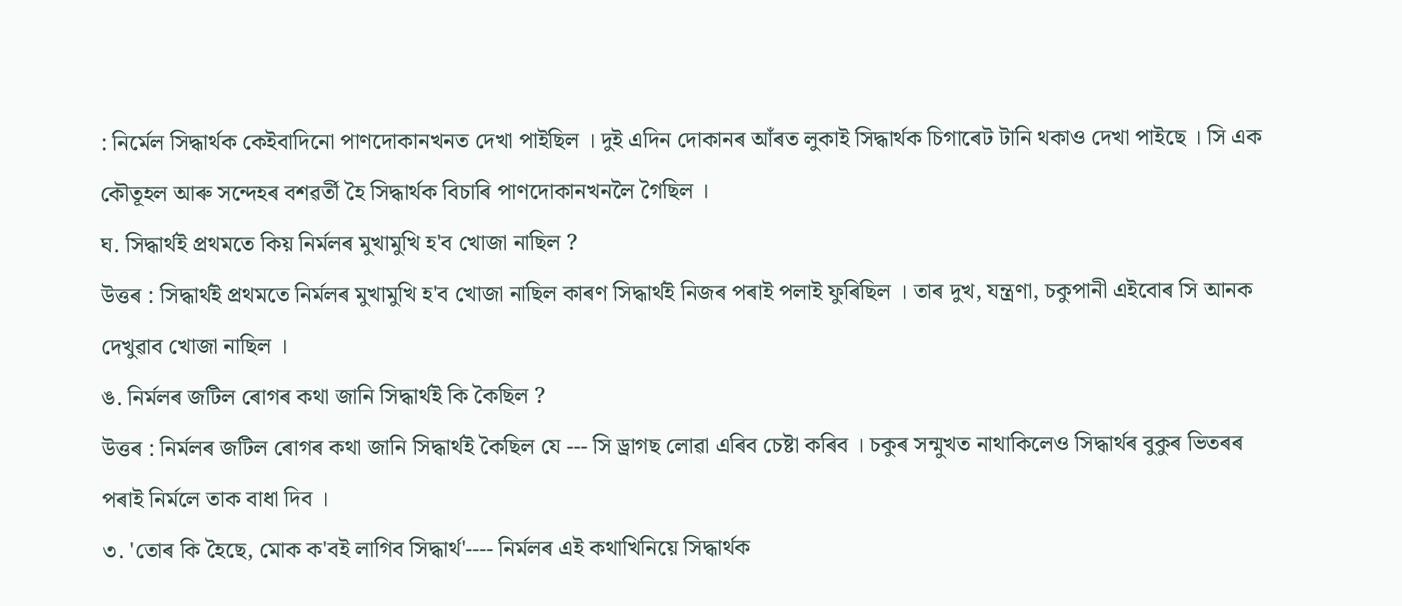: নিৰ্মেল সিদ্ধাৰ্থক কেইবাদিনো পাণদোকানখনত দেখা পাইছিল । দুই এদিন দোকানৰ আঁৰত লুকাই সিদ্ধাৰ্থক চিগাৰেট টানি থকাও দেখা পাইছে । সি এক কৌতূহল আৰু সন্দেহৰ বশৱৰ্তী হৈ সিদ্ধাৰ্থক বিচাৰি পাণদোকানখনলৈ গৈছিল ।
ঘ. সিদ্ধাৰ্থই প্ৰথমতে কিয় নিৰ্মলৰ মুখামুখি হ'ব খোজা নাছিল ?
উত্তৰ : সিদ্ধাৰ্থই প্ৰথমতে নিৰ্মলৰ মুখামুখি হ'ব খোজা নাছিল কাৰণ সিদ্ধাৰ্থই নিজৰ পৰাই পলাই ফুৰিছিল । তাৰ দুখ, যন্ত্ৰণা, চকুপানী এইবোৰ সি আনক দেখুৱাব খোজা নাছিল ।
ঙ. নিৰ্মলৰ জটিল ৰোগৰ কথা জানি সিদ্ধাৰ্থই কি কৈছিল ?
উত্তৰ : নিৰ্মলৰ জটিল ৰোগৰ কথা জানি সিদ্ধাৰ্থই কৈছিল যে --- সি ড্ৰাগছ লোৱা এৰিব চেষ্টা কৰিব । চকুৰ সন্মুখত নাথাকিলেও সিদ্ধাৰ্থৰ বুকুৰ ভিতৰৰ পৰাই নিৰ্মলে তাক বাধা দিব ।
৩. 'তোৰ কি হৈছে, মোক ক'বই লাগিব সিদ্ধাৰ্থ'---- নিৰ্মলৰ এই কথাখিনিয়ে সিদ্ধাৰ্থক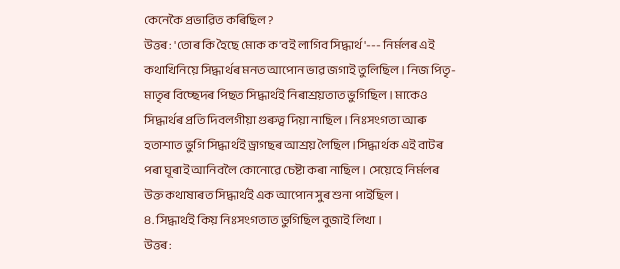কেনেকৈ প্ৰভাৱিত কৰিছিল ?
উত্তৰ : 'তোৰ কি হৈছে মোক ক'বই লাগিব সিদ্ধাৰ্থ'--- নিৰ্মলৰ এই কথাখিনিয়ে সিদ্ধাৰ্থৰ মনত আপোন ভাৱ জগাই তুলিছিল । নিজ পিতৃ-মাতৃৰ বিচ্ছেদৰ পিছত সিদ্ধাৰ্থই নিৰাশ্ৰয়তাত ভুগিছিল । মাকেও সিদ্ধাৰ্থৰ প্ৰতি দিবলগীয়া গুৰুত্ব দিয়া নাছিল । নিঃসংগতা আৰু হতাশাত ভুগি সিদ্ধাৰ্থই ড্ৰাগছৰ আশ্ৰয় লৈছিল ।সিদ্ধাৰ্থক এই বাটৰ পৰা ঘূৰাই আনিবলৈ কোনোৱে চেষ্টা কৰা নাছিল । সেয়েহে নিৰ্মলৰ উক্ত কথাষাৰত সিদ্ধাৰ্থই এক আপোন সুৰ শুনা পাইছিল ।
৪. সিদ্ধাৰ্থই কিয় নিঃসংগতাত ভুগিছিল বুজাই লিখা ।
উত্তৰ :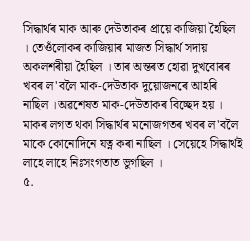সিদ্ধাৰ্থৰ মাক আৰু দেউতাকৰ প্ৰায়ে কাজিয়া হৈছিল । তেওঁলোকৰ কাজিয়াৰ মাজত সিদ্ধাৰ্থ সদায় অকলশৰীয়া হৈছিল । তাৰ অন্তৰত হোৱা দুখবোৰৰ খবৰ ল'বলৈ মাক-দেউতাক দুয়োজনৰে আহৰি নাছিল ।অৱশেষত মাক-দেউতাকৰ বিচ্ছেদ হয় । মাকৰ লগত থকা সিদ্ধাৰ্থৰ মনোজগতৰ খবৰ ল'বলৈ মাকে কোনোদিনে যত্ন কৰা নাছিল । সেয়েহে সিদ্ধাৰ্থই লাহে লাহে নিঃসংগতাত ভুগছিল ।
৫.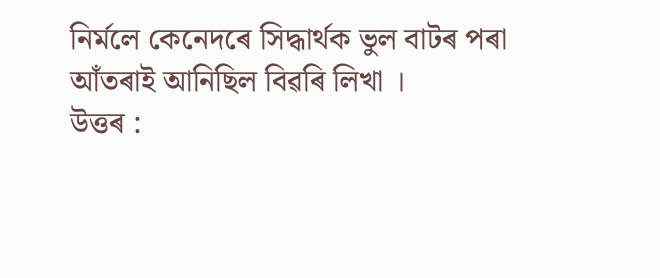নিৰ্মলে কেনেদৰে সিদ্ধাৰ্থক ভুল বাটৰ পৰা আঁতৰাই আনিছিল বিৱৰি লিখা ।
উত্তৰ :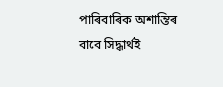পাৰিবাৰিক অশান্তিৰ বাবে সিদ্ধাৰ্থই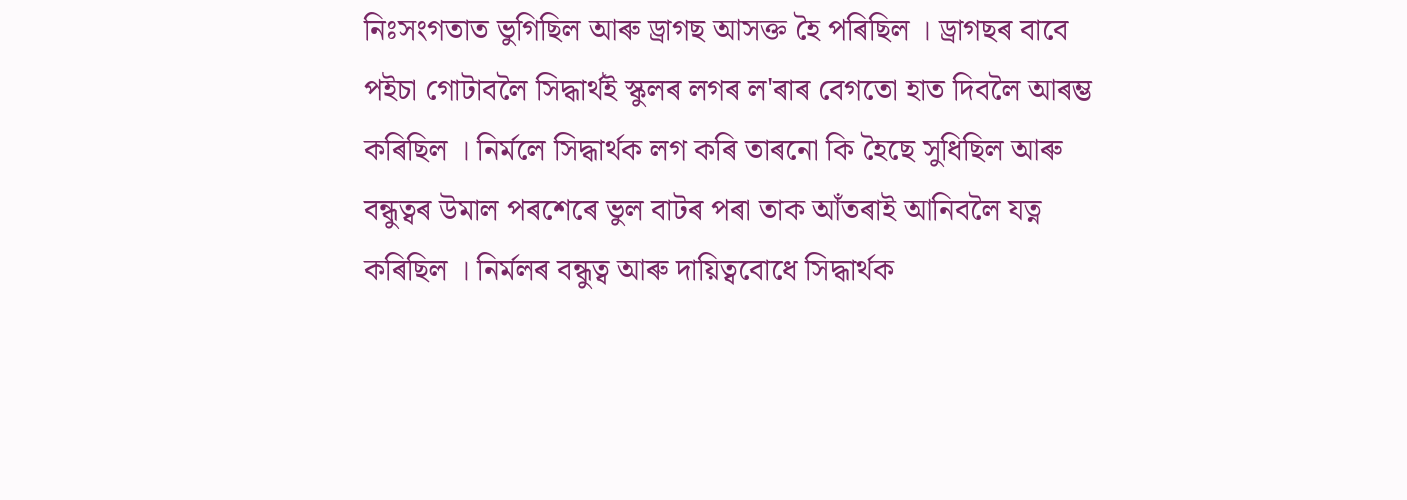নিঃসংগতাত ভুগিছিল আৰু ড্ৰাগছ আসক্ত হৈ পৰিছিল । ড্ৰাগছৰ বাবে পইচা গোটাবলৈ সিদ্ধাৰ্থই স্কুলৰ লগৰ ল'ৰাৰ বেগতো হাত দিবলৈ আৰম্ভ কৰিছিল । নিৰ্মলে সিদ্ধাৰ্থক লগ কৰি তাৰনো কি হৈছে সুধিছিল আৰু বন্ধুত্বৰ উমাল পৰশেৰে ভুল বাটৰ পৰা তাক আঁতৰাই আনিবলৈ যত্ন কৰিছিল । নিৰ্মলৰ বন্ধুত্ব আৰু দায়িত্ববোধে সিদ্ধাৰ্থক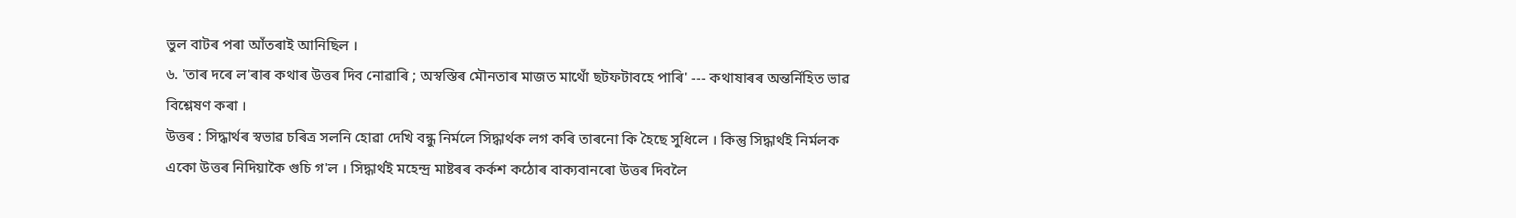ভুল বাটৰ পৰা আঁতৰাই আনিছিল ।
৬. 'তাৰ দৰে ল'ৰাৰ কথাৰ উত্তৰ দিব নোৱাৰি ; অস্বস্তিৰ মৌনতাৰ মাজত মাথোঁ ছটফটাবহে পাৰি' --- কথাষাৰৰ অন্তৰ্নিহিত ভাৱ বিশ্লেষণ কৰা ।
উত্তৰ : সিদ্ধাৰ্থৰ স্বভাৱ চৰিত্ৰ সলনি হোৱা দেখি বন্ধু নিৰ্মলে সিদ্ধাৰ্থক লগ কৰি তাৰনো কি হৈছে সুধিলে । কিন্তু সিদ্ধাৰ্থই নিৰ্মলক একো উত্তৰ নিদিয়াকৈ গুচি গ'ল । সিদ্ধাৰ্থই মহেন্দ্ৰ মাষ্টৰৰ কৰ্কশ কঠোৰ বাক্যবানৰো উত্তৰ দিবলৈ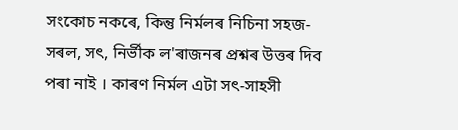সংকোচ নকৰে, কিন্তু নিৰ্মলৰ নিচিনা সহজ-সৰল, সৎ, নিৰ্ভীক ল'ৰাজনৰ প্ৰশ্নৰ উত্তৰ দিব পৰা নাই । কাৰণ নিৰ্মল এটা সৎ-সাহসী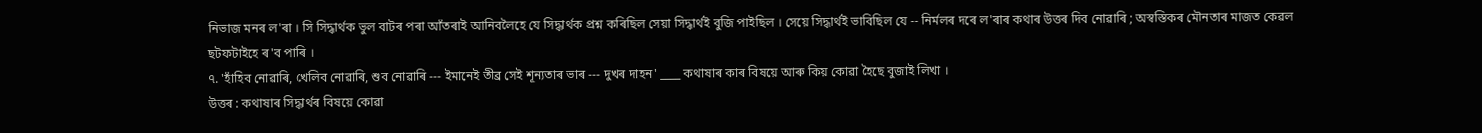নিভাজ মনৰ ল'ৰা । সি সিদ্ধাৰ্থক ভুল বাটৰ পৰা আঁতৰাই আনিবলৈহে যে সিদ্ধাৰ্থক প্ৰশ্ন কৰিছিল সেয়া সিদ্ধাৰ্থই বুজি পাইছিল । সেয়ে সিদ্ধাৰ্থই ভাবিছিল যে -- নিৰ্মলৰ দৰে ল'ৰাৰ কথাৰ উত্তৰ দিব নোৱাৰি ; অস্বস্তিকৰ মৌনতাৰ মাজত কেৱল ছটফটাইহে ৰ'ব পাৰি ।
৭. 'হাঁহিব নোৱাৰি, খেলিব নোৱাৰি, শুব নোৱাৰি --- ইমানেই তীব্ৰ সেই শূন্যতাৰ ভাৰ --- দুখৰ দাহন' ____ কথাষাৰ কাৰ বিষয়ে আৰু কিয় কোৱা হৈছে বুজাই লিখা ।
উত্তৰ : কথাষাৰ সিদ্ধাৰ্থৰ বিষয়ে কোৱা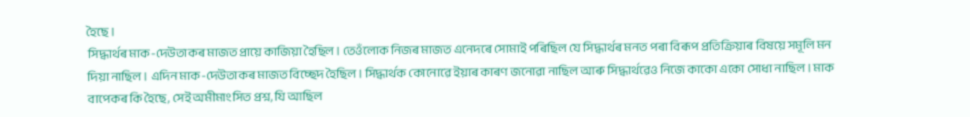হৈছে ।
সিদ্ধাৰ্থৰ মাক-দেউতাকৰ মাজত প্ৰায়ে কাজিয়া হৈছিল । তেওঁলোক নিজৰ মাজত এনেদৰে সোমাই পৰিছিল যে সিদ্ধাৰ্থৰ মনত পৰা বিৰূপ প্ৰতিক্ৰিয়াৰ বিষয়ে সমূলি মন দিয়া নাছিল । এদিন মাক-দেউতাকৰ মাজত বিচ্ছেদ হৈছিল । সিদ্ধাৰ্থক কোনোৱে ইয়াৰ কাৰণ জনোৱা নাছিল আৰু সিদ্ধাৰ্থৱেও নিজে কাকো একো সোধা নাছিল । মাক বাপেকৰ কি হৈছে, সেই অমীমাংসিত প্ৰশ্ন, যি আছিল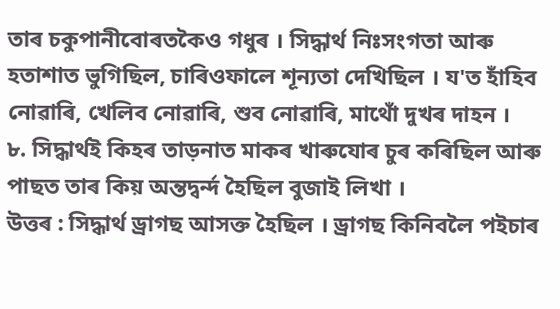তাৰ চকুপানীবোৰতকৈও গধুৰ । সিদ্ধাৰ্থ নিঃসংগতা আৰু হতাশাত ভুগিছিল, চাৰিওফালে শূন্যতা দেখিছিল । য'ত হাঁহিব নোৱাৰি, খেলিব নোৱাৰি, শুব নোৱাৰি, মাথোঁ দুখৰ দাহন ।
৮. সিদ্ধাৰ্থই কিহৰ তাড়নাত মাকৰ খাৰুযোৰ চুৰ কৰিছিল আৰু পাছত তাৰ কিয় অন্তদ্বৰ্ন্দ হৈছিল বুজাই লিখা ।
উত্তৰ : সিদ্ধাৰ্থ ড্ৰাগছ আসক্ত হৈছিল । ড্ৰাগছ কিনিবলৈ পইচাৰ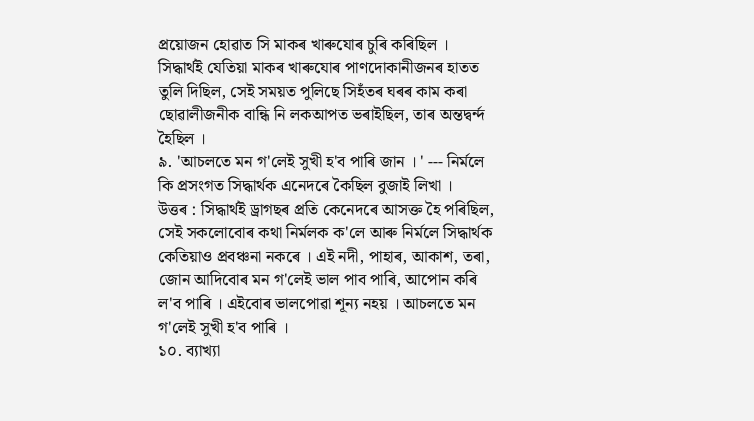প্ৰয়োজন হোৱাত সি মাকৰ খাৰুযোৰ চুৰি কৰিছিল ।
সিদ্ধাৰ্থই যেতিয়া মাকৰ খাৰুযোৰ পাণদোকানীজনৰ হাতত তুলি দিছিল, সেই সময়ত পুলিছে সিহঁতৰ ঘৰৰ কাম কৰা ছোৱালীজনীক বান্ধি নি লকআপত ভৰাইছিল, তাৰ অন্তদ্বৰ্ন্দ হৈছিল ।
৯. 'আচলতে মন গ'লেই সুখী হ'ব পাৰি জান । ' --- নিৰ্মলে কি প্ৰসংগত সিদ্ধাৰ্থক এনেদৰে কৈছিল বুজাই লিখা ।
উত্তৰ : সিদ্ধাৰ্থই ড্ৰাগছৰ প্ৰতি কেনেদৰে আসক্ত হৈ পৰিছিল, সেই সকলোবোৰ কথা নিৰ্মলক ক'লে আৰু নিৰ্মলে সিদ্ধাৰ্থক কেতিয়াও প্ৰবঞ্চনা নকৰে । এই নদী, পাহাৰ, আকাশ, তৰা, জোন আদিবোৰ মন গ'লেই ভাল পাব পাৰি, আপোন কৰি ল'ব পাৰি । এইবোৰ ভালপোৱা শূন্য নহয় । আচলতে মন গ'লেই সুখী হ'ব পাৰি ।
১০. ব্যাখ্যা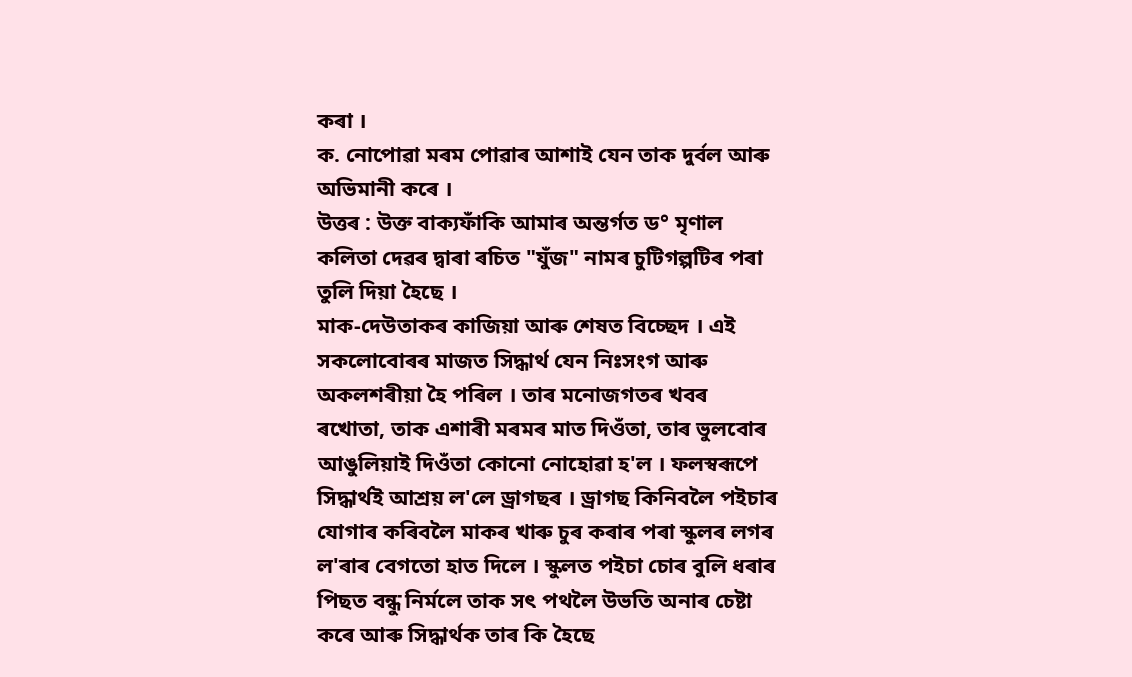কৰা ।
ক. নোপোৱা মৰম পোৱাৰ আশাই যেন তাক দুৰ্বল আৰু অভিমানী কৰে ।
উত্তৰ : উক্ত বাক্যফাঁকি আমাৰ অন্তৰ্গত ড° মৃণাল কলিতা দেৱৰ দ্বাৰা ৰচিত "যুঁজ" নামৰ চুটিগল্পটিৰ পৰা তুলি দিয়া হৈছে ।
মাক-দেউতাকৰ কাজিয়া আৰু শেষত বিচ্ছেদ । এই সকলোবোৰৰ মাজত সিদ্ধাৰ্থ যেন নিঃসংগ আৰু অকলশৰীয়া হৈ পৰিল । তাৰ মনোজগতৰ খবৰ ৰখোতা, তাক এশাৰী মৰমৰ মাত দিওঁতা, তাৰ ভুলবোৰ আঙুলিয়াই দিওঁতা কোনো নোহোৱা হ'ল । ফলস্বৰূপে সিদ্ধাৰ্থই আশ্ৰয় ল'লে ড্ৰাগছৰ । ড্ৰাগছ কিনিবলৈ পইচাৰ যোগাৰ কৰিবলৈ মাকৰ খাৰু চুৰ কৰাৰ পৰা স্কুলৰ লগৰ ল'ৰাৰ বেগতো হাত দিলে । স্কুলত পইচা চোৰ বুলি ধৰাৰ পিছত বন্ধু নিৰ্মলে তাক সৎ পথলৈ উভতি অনাৰ চেষ্টা কৰে আৰু সিদ্ধাৰ্থক তাৰ কি হৈছে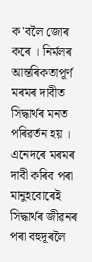ক'বলৈ জোৰ কৰে । নিৰ্মলৰ আন্তৰিকতাপূৰ্ণ মৰমৰ দাবীত সিদ্ধাৰ্থৰ মনত পৰিৱৰ্তন হয় । এনেদৰে মৰমৰ দাবী কৰিব পৰা মানুহবোৰেই সিদ্ধাৰ্থৰ জীৱনৰ পৰা বহুদূৰলৈ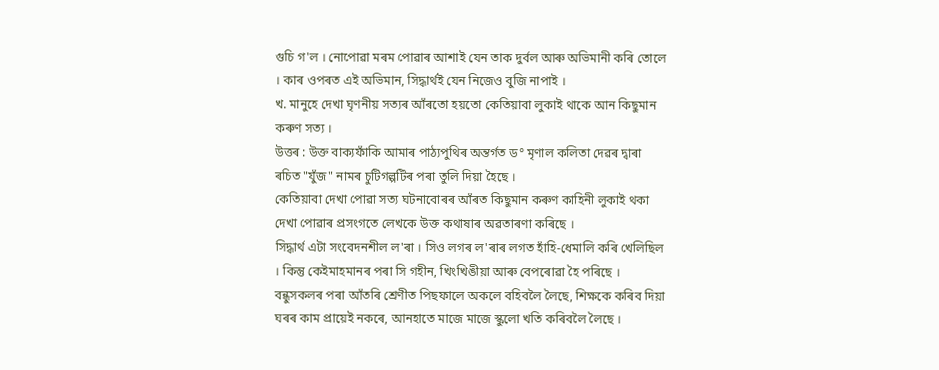গুচি গ'ল । নোপোৱা মৰম পোৱাৰ আশাই যেন তাক দুৰ্বল আৰু অভিমানী কৰি তোলে । কাৰ ওপৰত এই অভিমান, সিদ্ধাৰ্থই যেন নিজেও বুজি নাপাই ।
খ. মানুহে দেখা ঘৃণনীয় সত্যৰ আঁৰতো হয়তো কেতিয়াবা লুকাই থাকে আন কিছুমান কৰুণ সত্য ।
উত্তৰ : উক্ত বাক্যফাঁকি আমাৰ পাঠ্যপুথিৰ অন্তৰ্গত ড° মৃণাল কলিতা দেৱৰ দ্বাৰা ৰচিত "যুঁজ" নামৰ চুটিগল্পটিৰ পৰা তুলি দিয়া হৈছে ।
কেতিয়াবা দেখা পোৱা সত্য ঘটনাবোৰৰ আঁৰত কিছুমান কৰুণ কাহিনী লুকাই থকা দেখা পোৱাৰ প্ৰসংগতে লেখকে উক্ত কথাষাৰ অৱতাৰণা কৰিছে ।
সিদ্ধাৰ্থ এটা সংবেদনশীল ল'ৰা । সিও লগৰ ল'ৰাৰ লগত হাঁহি-ধেমালি কৰি খেলিছিল । কিন্তু কেইমাহমানৰ পৰা সি গহীন, খিংখিঙীয়া আৰু বেপৰোৱা হৈ পৰিছে । বন্ধুসকলৰ পৰা আঁতৰি শ্ৰেণীত পিছফালে অকলে বহিবলৈ লৈছে, শিক্ষকে কৰিব দিয়া ঘৰৰ কাম প্ৰায়েই নকৰে, আনহাতে মাজে মাজে স্কুলো খতি কৰিবলৈ লৈছে ।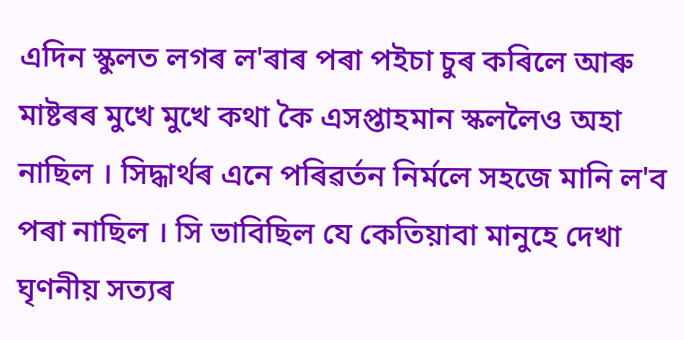এদিন স্কুলত লগৰ ল'ৰাৰ পৰা পইচা চুৰ কৰিলে আৰু মাষ্টৰৰ মুখে মুখে কথা কৈ এসপ্তাহমান স্কললৈও অহা নাছিল । সিদ্ধাৰ্থৰ এনে পৰিৱৰ্তন নিৰ্মলে সহজে মানি ল'ব পৰা নাছিল । সি ভাবিছিল যে কেতিয়াবা মানুহে দেখা ঘৃণনীয় সত্যৰ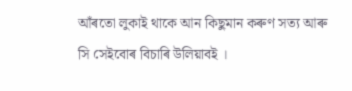আঁৰতো লুকাই থাকে আন কিছুমান কৰুণ সত্য আৰু সি সেইবোৰ বিচাৰি উলিয়াবই ।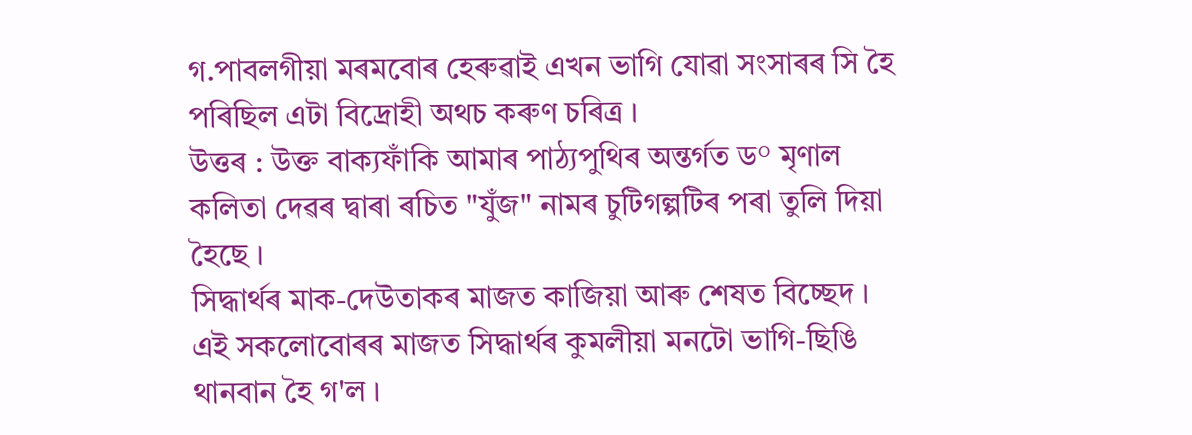গ.পাবলগীয়া মৰমবোৰ হেৰুৱাই এখন ভাগি যোৱা সংসাৰৰ সি হৈ পৰিছিল এটা বিদ্ৰোহী অথচ কৰুণ চৰিত্ৰ ।
উত্তৰ : উক্ত বাক্যফাঁকি আমাৰ পাঠ্যপুথিৰ অন্তৰ্গত ড° মৃণাল কলিতা দেৱৰ দ্বাৰা ৰচিত "যুঁজ" নামৰ চুটিগল্পটিৰ পৰা তুলি দিয়া হৈছে ।
সিদ্ধাৰ্থৰ মাক-দেউতাকৰ মাজত কাজিয়া আৰু শেষত বিচ্ছেদ । এই সকলোবোৰৰ মাজত সিদ্ধাৰ্থৰ কুমলীয়া মনটো ভাগি-ছিঙি থানবান হৈ গ'ল ।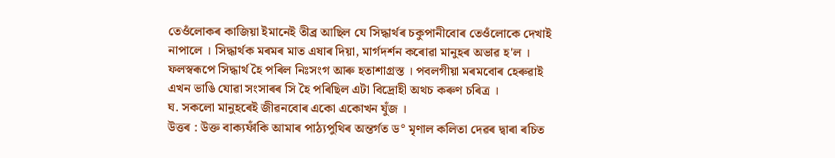তেওঁলোকৰ কাজিয়া ইমানেই তীব্ৰ আছিল যে সিদ্ধাৰ্থৰ চকুপানীবোৰ তেওঁলোকে দেখাই নাপালে । সিদ্ধাৰ্থক মৰমৰ মাত এষাৰ দিয়া, মাৰ্গদৰ্শন কৰোৱা মানুহৰ অভাৱ হ'ল । ফলস্বৰূপে সিদ্ধাৰ্থ হৈ পৰিল নিঃসংগ আৰু হতাশাগ্ৰস্ত । পবলগীয়া মৰমবোৰ হেৰুৱাই এখন ভাঙি যোৱা সংসাৰৰ সি হৈ পৰিছিল এটা বিদ্ৰোহী অথচ কৰুণ চৰিত্ৰ ।
ঘ. সকলো মানুহৰেই জীৱনবোৰ একো একোখন যুঁজ ।
উত্তৰ : উক্ত বাক্যফাঁকি আমাৰ পাঠ্যপুথিৰ অন্তৰ্গত ড° মৃণাল কলিতা দেৱৰ দ্বাৰা ৰচিত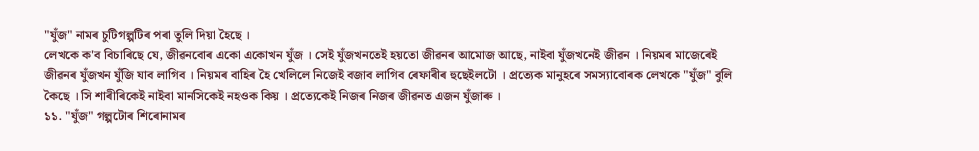"যুঁজ" নামৰ চুটিগল্পটিৰ পৰা তুলি দিয়া হৈছে ।
লেখকে ক'ব বিচাৰিছে যে, জীৱনবোৰ একো একোখন যুঁজ । সেই যুঁজখনতেই হয়তো জীৱনৰ আমোজ আছে, নাইবা যুঁজখনেই জীৱন । নিয়মৰ মাজেৰেই জীৱনৰ যুঁজখন যুঁজি যাব লাগিব । নিয়মৰ বাহিৰ হৈ খেলিলে নিজেই বজাব লাগিব ৰেফাৰীৰ হুছেইলটো । প্ৰত্যেক মানুহৰে সমস্যাবোৰক লেখকে "যুঁজ" বুলি কৈছে । সি শাৰীৰিকেই নাইবা মানসিকেই নহওক কিয় । প্ৰত্যেকেই নিজৰ নিজৰ জীৱনত এজন যুঁজাৰু ।
১১. "যুঁজ" গল্পটোৰ শিৰোনামৰ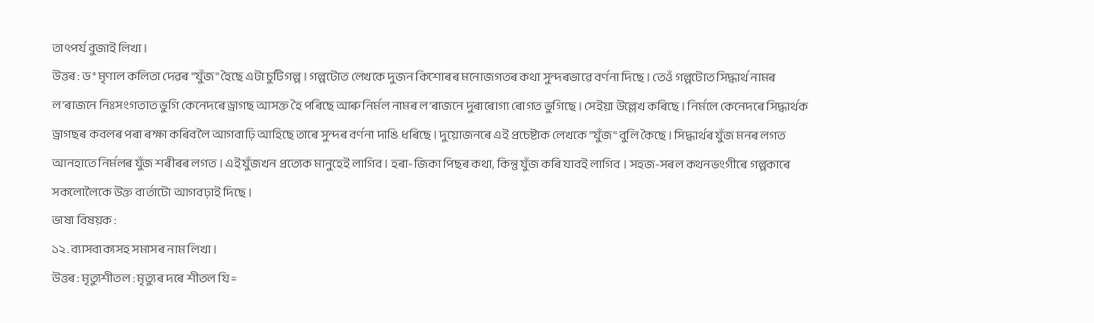তাৎপৰ্য বুজাই লিখা ।
উত্তৰ : ড° মৃণাল কলিতা দেৱৰ "যুঁজ" হৈছে এটা চুটিগল্প । গল্পটোত লেখকে দুজন কিশোৰৰ মনোজগতৰ কথা সুন্দৰভাৱে বৰ্ণনা দিছে । তেওঁ গল্পটোত সিদ্ধাৰ্থ নামৰ ল'ৰাজনে নিঃসংগতাত ভুগি কেনেদৰে ড্ৰাগছ আসক্ত হৈ পৰিছে আৰু নিৰ্মল নামৰ ল'ৰাজনে দুৰাৰোগ্য ৰোগত ভুগিছে । সেইয়া উল্লেখ কৰিছে । নিৰ্মলে কেনেদৰে সিদ্ধাৰ্থক ড্ৰাগছৰ কবলৰ পৰা ৰক্ষা কৰিবলৈ আগবাঢ়ি আহিছে তাৰে সুন্দৰ বৰ্ণনা দাঙি ধৰিছে । দুয়োজনৰে এই প্ৰচেষ্টাক লেখকে "যুঁজ" বুলি কৈছে । সিদ্ধাৰ্থৰ যুঁজ মনৰ লগত আনহাতে নিৰ্মলৰ যুঁজ শৰীৰৰ লগত । এই যুঁজখন প্ৰত্যেক মানুহেই লাগিব । হৰা-জিকা পিছৰ কথা, কিন্তু যুঁজ কৰি যাবই লাগিব । সহজ-সৰল কথনভংগীৰে গল্পকাৰে সকলোলৈকে উক্ত বাৰ্তাটো আগবঢ়াই দিছে ।
ভাষা বিষয়ক :
১২. ব্যাসবাক্যসহ সমাসৰ নাম লিখা ।
উত্তৰ : মৃত্যুশীতল : মৃত্যুৰ দৰে শীতল যি =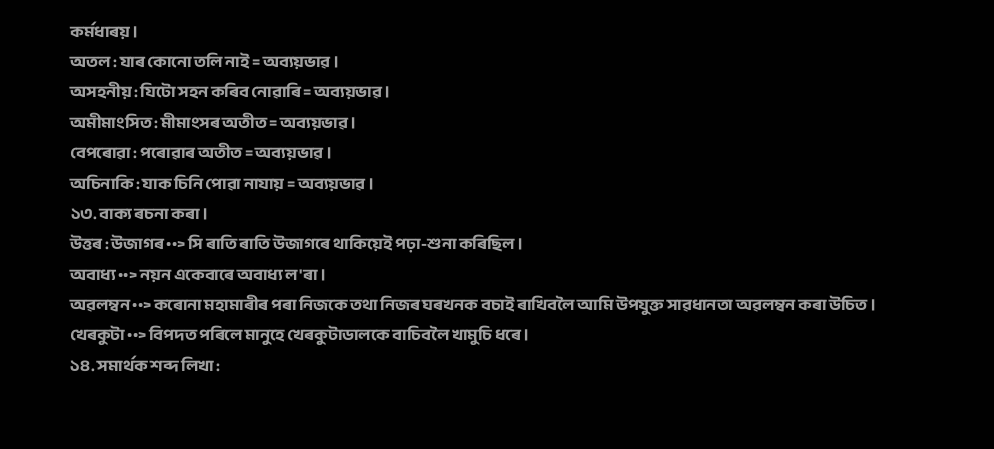কৰ্মধাৰয় ।
অতল : যাৰ কোনো তলি নাই = অব্যয়ভাৱ ।
অসহনীয় : যিটো সহন কৰিব নোৱাৰি = অব্যয়ভাৱ ।
অমীমাংসিত : মীমাংসৰ অতীত = অব্যয়ভাৱ ।
বেপৰোৱা : পৰোৱাৰ অতীত = অব্যয়ভাৱ ।
অচিনাকি : যাক চিনি পোৱা নাযায় = অব্যয়ভাৱ ।
১৩. বাক্য ৰচনা কৰা ।
উত্তৰ : উজাগৰ ••> সি ৰাতি ৰাতি উজাগৰে থাকিয়েই পঢ়া-শুনা কৰিছিল ।
অবাধ্য ••> নয়ন একেবাৰে অবাধ্য ল'ৰা ।
অৱলম্বন ••> কৰোনা মহামাৰীৰ পৰা নিজকে তথা নিজৰ ঘৰখনক বচাই ৰাখিবলৈ আমি উপযুক্ত সাৱধানতা অৱলম্বন কৰা উচিত ।
খেৰকুটা ••> বিপদত পৰিলে মানুহে খেৰকুটাডালকে বাচিবলৈ খামুচি ধৰে ।
১৪. সমাৰ্থক শব্দ লিখা :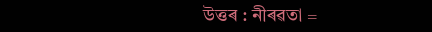উত্তৰ : নীৰৱতা =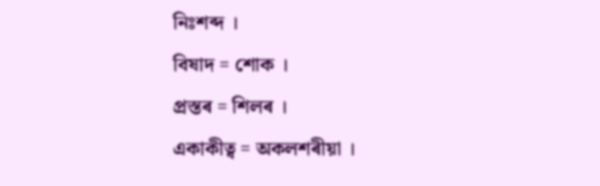নিঃশব্দ ।
বিষাদ = শোক ।
প্ৰস্তৰ = শিলৰ ।
একাকীত্ব = অকলশৰীয়া ।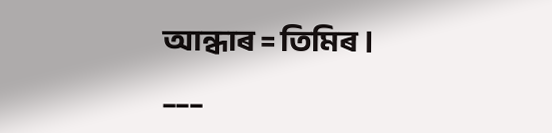আন্ধাৰ = তিমিৰ ।
___